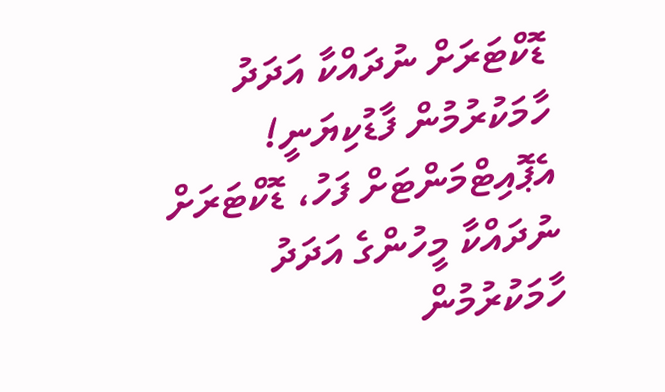ޑޮކްޓަރަށް ނުދައްކާ އަދަދު ހާމަކުރުމުން ފާޑުކިޔަނީ!
އެޕޮއިޓްމަންޓަށް ފަހު، ޑޮކްޓަރަށް ނުދައްކާ މީހުންގެ އަދަދު ހާމަކުރުމުން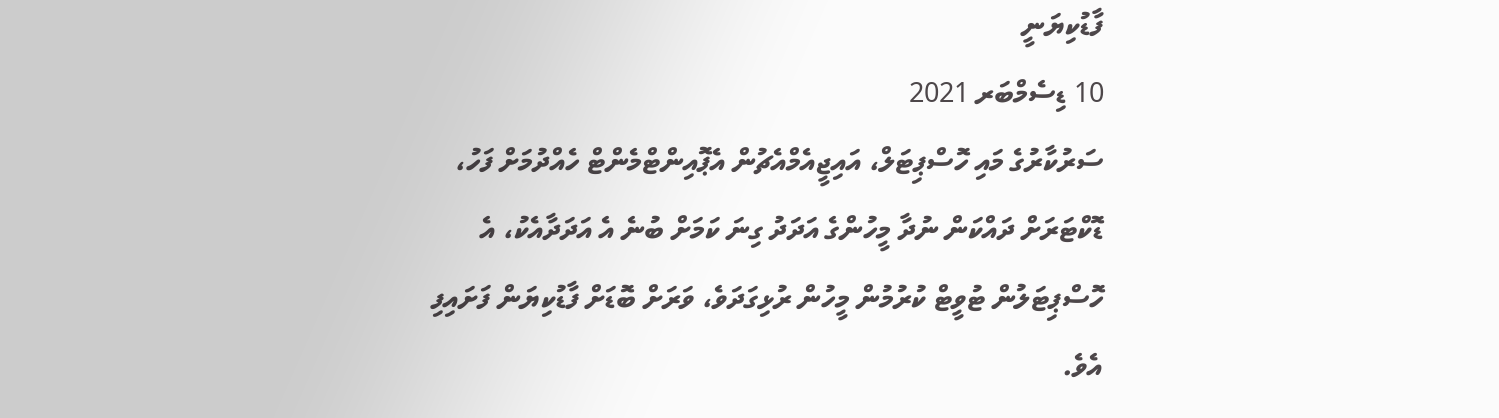ފާޑުކިޔަނީ
10 ޑިސެމްބަރ 2021
ސަރުކާރުގެ މައި ހޮސްޕިޓަލް، އައިޖީއެމްއެޗުން އެޕޮއިންޓްމެންޓް ހެއްދުމަށް ފަހު، ޑޮކްޓަރަށް ދައްކަން ނުދާ މީހުންގެ އަދަދު ގިނަ ކަމަށް ބުނެ އެ އަދަދާއެކު، އެ ހޮސްޕިޓަލުން ޓުވީޓް ކުރުމުން މީހުން ރުޅިގަދަވެ، ވަރަށް ބޮޑަށް ފާޑުކިޔަން ފަށައިފި އެވެ.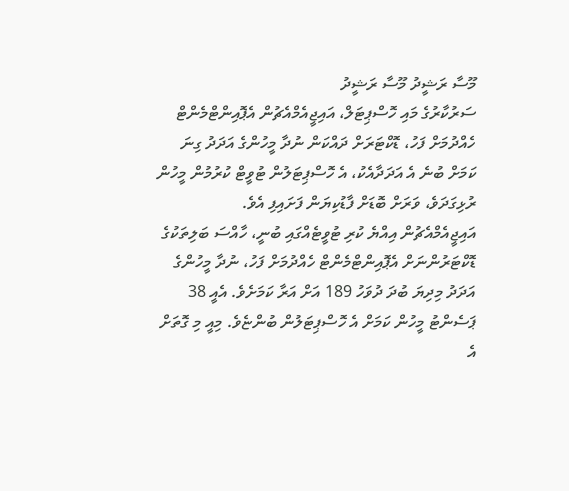މޫސާ ރަޝީދު މޫސާ ރަޝީދު
ސަރުކާރުގެ މައި ހޮސްޕިޓަލް، އައިޖީއެމްއެޗުން އެޕޮއިންޓްމެންޓް ހެއްދުމަށް ފަހު، ޑޮކްޓަރަށް ދައްކަން ނުދާ މީހުންގެ އަދަދު ގިނަ ކަމަށް ބުނެ އެ އަދަދާއެކު، އެ ހޮސްޕިޓަލުން ޓުވީޓް ކުރުމުން މީހުން ރުޅިގަދަވެ، ވަރަށް ބޮޑަށް ފާޑުކިޔަން ފަށައިފި އެވެ.
އައިޖީއެމްއެޗުން އިއްޔެ ކުރި ޓުވީޓެއްގައި ބުނީ، ހާއްސަ ބަލިތަކުގެ ޑޮކްޓަރުންނަށް އެޕޮއިންޓްމެންޓް ހެއްދުމަށް ފަހު، ނުދާ މީހުންގެ އަދަދު މިދިޔަ ބުދަ ދުވަހު 189 އަށް އަރާ ކަމަށެވެ. އެއީ 38 ޕަސެންޓު މީހުން ކަމަށް އެ ހޮސްޕިޓަލުން ބުންޏެވެ. މިއީ މި ގޮތަށް އެ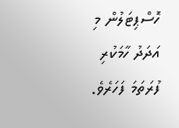ހޮސްޕިޓަލުން މި އަދަދު ހާމަކުރި ފުރަތަމަ ފަހަރެވެ.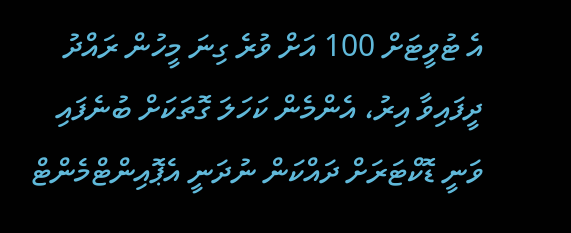އެ ޓުވީޓަށް 100 އަށް ވުރެ ގިނަ މީހުން ރައްދު ދީފައިވާ އިރު، އެންމެން ކަހަލަ ގޮތަކަށް ބުނެފައި ވަނީ ޑޮކްޓަރަށް ދައްކަން ނުދަނީ އެޕޮއިންޓްމެންޓް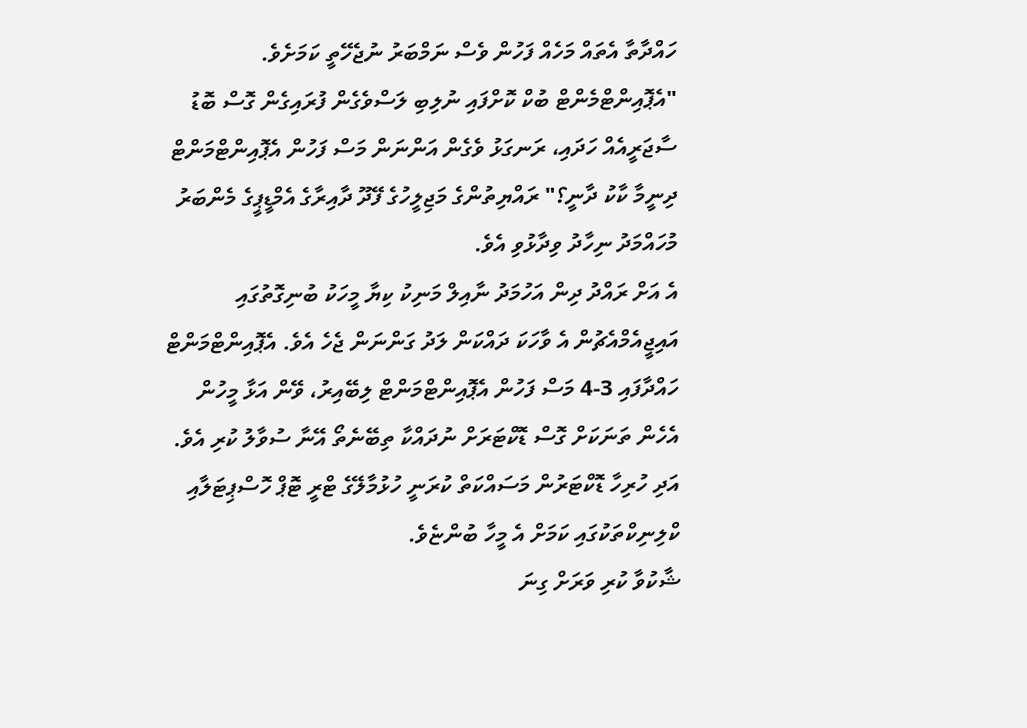ހައްދާތާ އެތައް މަހެއް ފަހުން ވެސް ނަމްބަރު ނުޖެހޭތީ ކަމަށެވެ.
"އެޕޮއިންޓްމެންޓް ބުކް ކޮށްފައި ނުލިބި ލަސްވެގެން ފުރައިގެން ގޮސް ބޮޑު ސާޖަރީއެއް ހަދައި، ރަނގަޅު ވެގެން އަންނަން މަސް ފަހުން އެޕޮއިންޓްމަންޓް ދިނީމާ ކާކު ދާނީ؟" ރައްޔިތުންގެ މަޖިލީހުގެ ފޭދޫ ދާއިރާގެ އެމްޑީޕީގެ މެންބަރު މުހައްމަދު ނިހާދު ވިދާޅުވި އެވެ.
އެ އަށް ރައްދު ދިން އަހުމަދު ނާއިލް މަނިކު ކިޔާ މީހަކު ބުނިގޮތުގައި އައިޖީއެމްއެޗުން އެ ވާހަކަ ދައްކަން ލަދު ގަންނަން ޖެހެ އެވެ. އެޕޮއިންޓްމަންޓް ހައްދާފައި 3-4 މަސް ފަހުން އެޕޮއިންޓްމަންޓް ލިބޭއިރު، ވޭން އަޅާ މީހުން އެހެން ތަނަކަށް ގޮސް ޑޮކްޓަރަށް ނުދައްކާ ތިބޭނެތޯ އޭނާ ސުވާލު ކުރި އެވެ. އަދި ހުރިހާ ޑޮކްޓަރުން މަސައްކަތް ކުރަނީ ހުޅުމާލޭގެ ޓްރީ ޓޮޕް ހޮސްޕިޓަލާއި ކްލިނިކްތަކުގައި ކަމަށް އެ މީހާ ބުންޏެވެ.
ޝާކުވާ ކުރި ވަރަށް ގިނަ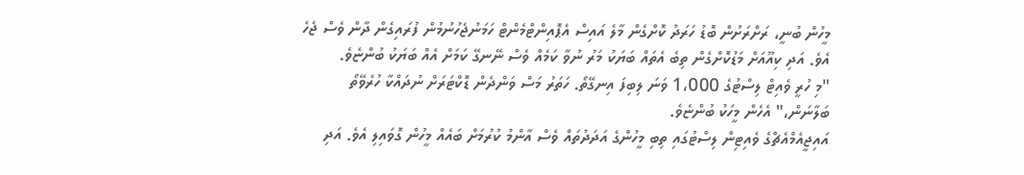މީހުން ބުނީ، ރަށްރަށުން ބޮޑު ހަރަދު ކޮށްގެން މާލެ އައިސް އެޕޮއިންޓްމެންޓް ހަމަނުޖެހުނުމުން ފުރައިގެން ދާން ވެސް ޖެހެ އެވެ. އަދި ކިއޫއަށް މަޑުކޮށްގެން ތިބެ އެތައް ބަޔަކު މަރު ނުވާ ކަމެއް ވެސް ނޭނގޭ ކަމަށް އެއް ބަޔަކު ބުންޏެވެ.
"މި ހުރީ ވެއިޓް ލިސްޓުގެ 1،000 ވަނަ ލިބިފަ އިނގޭތޯ. ހަތަރު މަސް ވަންދެން ޑޮކްޓަރަށް ނުދައްކާ ހުރެވޭތޯ ބަލާނަން،" އެހެން މީހަކު ބުންޏެވެ.
އައިޖީއެމްއެޗްގެ ވެއިޓިން ލިސްޓުގައި ތިބި މީހުންގެ އަދަދުތައް ވެސް އާންމު ކުރުމަށް ބައެއް މީހުން ގޮވައިލި އެވެ. އަދި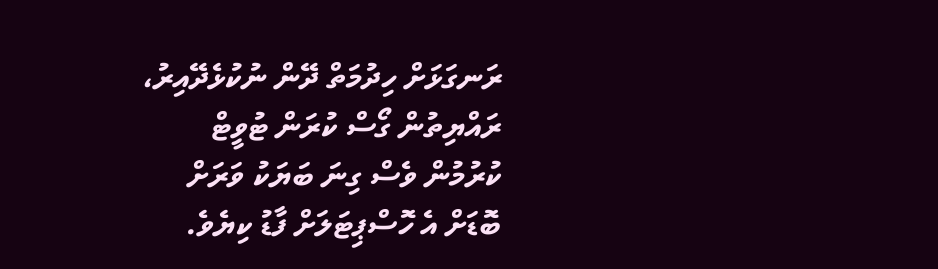ރަނގަޅަށް ހިދުމަތް ދޭން ނުކުޅެދޭއިރު، ރައްޔިތުން ގޯސް ކުރަން ޓުވީޓް ކުރުމުން ވެސް ގިނަ ބަޔަކު ވަރަށް ބޮޑަށް އެ ހޮސްޕިޓަލަށް ފާޑު ކިޔެވެ.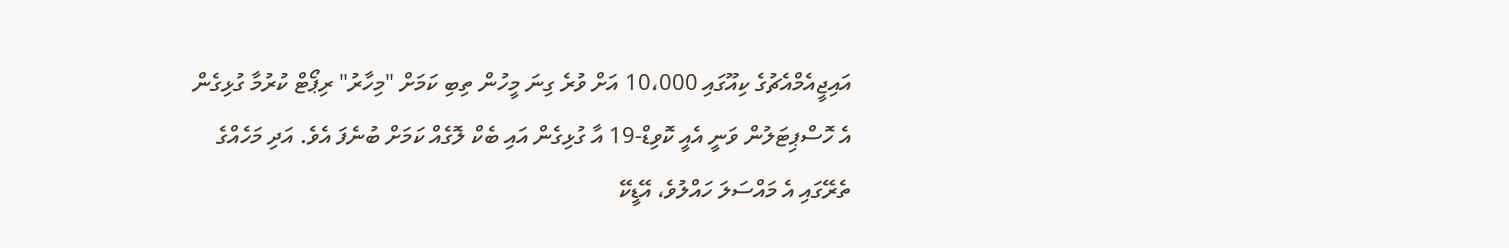އައިޖީއެމްއެޗުގެ ކިއޫގައި 10،000 އަށް ވުރެ ގިނަ މީހުން ތިބި ކަމަށް "މިހާރު" ރިޕޯޓް ކުރުމާ ގުޅިގެން އެ ހޮސްޕިޓަލުން ވަނީ އެއީ ކޮވިޑް-19 އާ ގުޅިގެން އައި ބެކް ލޮގެއް ކަމަށް ބުނެފަ އެވެ. އަދި މަހެއްގެ ތެރޭގައި އެ މައްސަލަ ހައްލުވެ، އޭޑީކޭ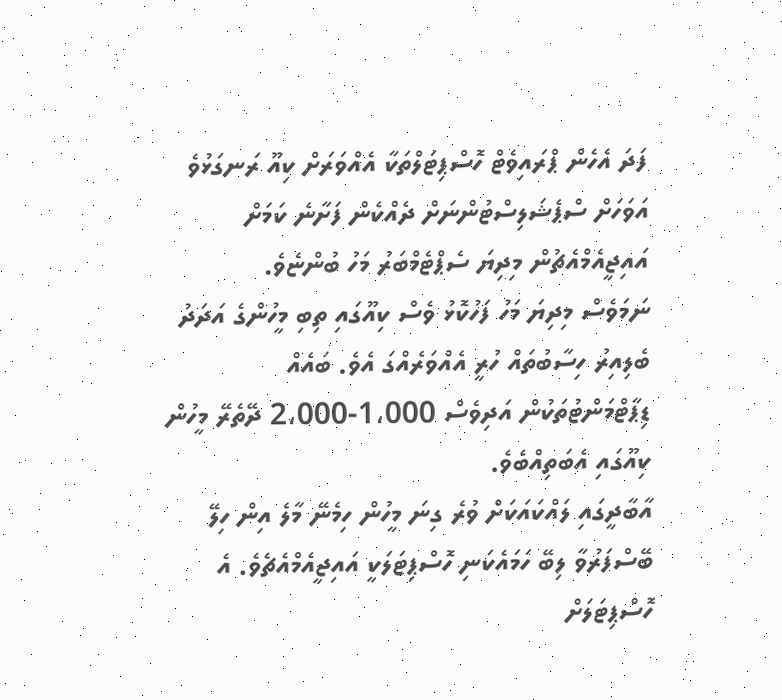ފަދަ އެހެން ޕްރައިވެޓް ހޮސްޕިޓަލްތަކާ އެއްވަރަށް ކިއޫ ރަނގަޅުވެ އަވަހަށް ސްޕެޝަލިސްޓުންނަށް ދެއްކެން ފަށާނެ ކަމަށް އައިޖީއެމްއެޗުން މިދިޔަ ސެޕްޓެމްބަރު މަހު ބުންޏެވެ.
ނަމަވެސް މިދިޔަ މަހު ފަހުކޮޅު ވެސް ކިއޫގައި ތިބި މީހުންގެ އަދަދު ބެލިއިރު ހިސާބުތައް ހުރީ އެއްވަރެއްގަ އެވެ. ބައެއް ޑިޕާޓްމަންޓުތަކުން އަދިވެސް 1،000-2،000 ދޭތެރޭ މީހުން ކިއޫގައި އެބަތިއްބެވެ.
އާބާދީގައި ލައްކައަކަށް ވުރެ ގިނަ މީހުން ހިމެނޭ މާލެ އިން ހިލޭ ބޭސްފަރުވާ ލިބޭ ހަމައެކަނި ހޮސްޕިޓަލަކީ އައިޖީއެމްއެޗެވެ. އެ ހޮސްޕިޓަލަށް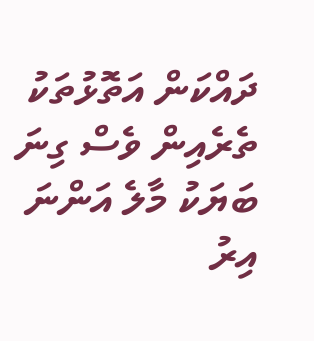ދައްކަން އަތޮޅުތަކު ތެރެއިން ވެސް ގިނަ ބަޔަކު މާލެ އަންނަ އިރު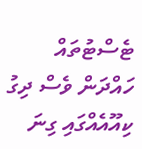ޓެސްޓުތައް ހައްދަން ވެސް ދިގު ކިއޫއެއްގައި ގިނަ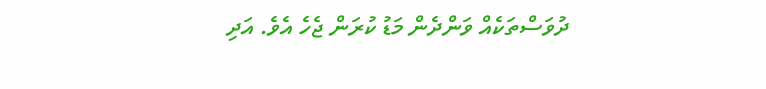ދުވަސްތަކެއް ވަންދެން މަޑު ކުރަން ޖެހެ އެވެ. އަދި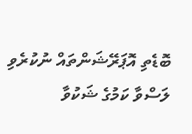ބޮޑެތި އޮޕަރޭޝަންތައް ނުކުރެވި ލަސްވާ ކަމުގެ ޝަކުވާ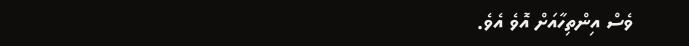ވެސް އިންތިހާއަށް އޮވެ އެވެ.